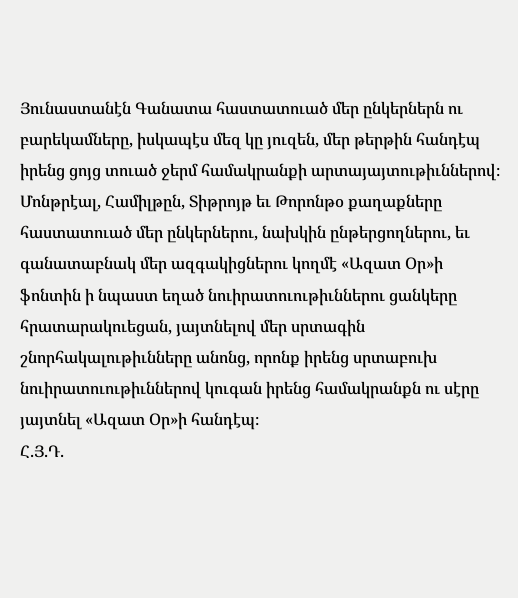Յունաստանէն Գանատա հաստատուած մեր ընկերներն ու բարեկամները, իսկապէս մեզ կը յուզեն, մեր թերթին հանդէպ իրենց ցոյց տուած ջերմ համակրանքի արտայայտութիւններով։
Մոնթրէալ, Համիլթըն, Տիթրոյթ եւ Թորոնթօ քաղաքները հաստատուած մեր ընկերներու, նախկին ընթերցողներու, եւ գանատաբնակ մեր ազգակիցներու կողմէ «Ազատ Օր»ի ֆոնտին ի նպաստ եղած նուիրատուութիւններու ցանկերը հրատարակուեցան, յայտնելով մեր սրտագին շնորհակալութիւնները անոնց, որոնք իրենց սրտաբուխ նուիրատուութիւններով կուգան իրենց համակրանքն ու սէրը յայտնել «Ազատ Օր»ի հանդէպ։
Հ.Յ.Դ.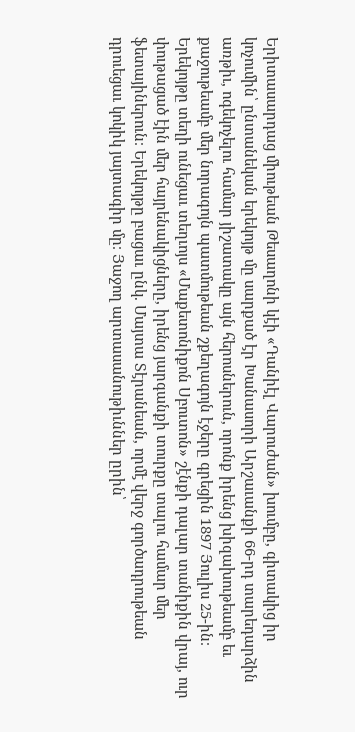Երիտասարդաց միութեան Թեսաղոնի կէի «Դանիէլ Վարուժան» խումբը, գիտակից իր կոչումին՝ ընտանեկան երեկոյթ մը սարքած էր Խանասորի Արշաւանքի 66-րդ տարեդարձին առթիւ, ոգեկոչելու համար յիշատակը այն հերոսներուն, որոնք իրենց խիզախութեամբ եւ քաջութեամբ մեր նորագոյն պատմութեան շքեղագոյն էջերը գրեցին 1897 Յուլիս 25-ին։ Երեկոյթը տեղի ունեցաւ տեղւոյս «Մաքետոնիքոն Սբուտոն» շէնքի դալար տանիքին վրայ, ուր փութացած էին մեր հայրենակիցները, իրենց յարգանքի տուրքը տալու համար մեր ֆետայիներուն։ Երեկոյթը բացաւ ընկ. Մայտա Տէրանեան, որմէ վերջ գործադրութեան դրուեցաւ կոկիկ յայտագիր մը։ Յաջող արտասանութիւններ ըրին՝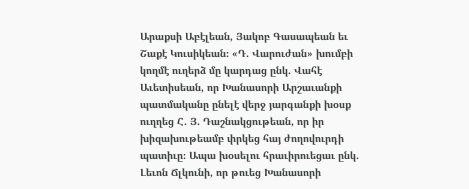Արաքսի Աբէլեան, Յակոբ Գասապեան եւ Շաքէ Կուսիկեան։ «Դ. Վարուժան» խումբի կողմէ ուղերձ մը կարդաց ընկ. Վահէ Աւետիսեան, որ Խանասորի Արշաւանքի պատմականը ընելէ վերջ յարգանքի խօսք ուղղեց Հ. Յ. Դաշնակցութեան, որ իր խիզախութեամբ փրկեց հայ ժողովուրդի պատիւը։ Ապա խօսելու հրաւիրուեցաւ ընկ. Լեւոն Ճլկունի, որ թուեց Խանասորի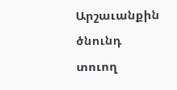Արշաւանքին ծնունդ տուող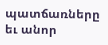պատճառները եւ անոր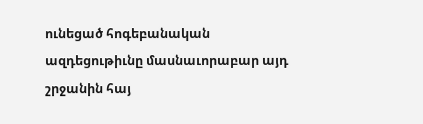ունեցած հոգեբանական ազդեցութիւնը մասնաւորաբար այդ շրջանին հայ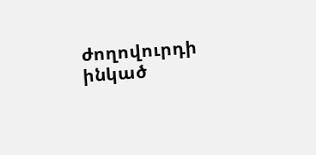ժողովուրդի ինկած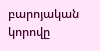բարոյական կորովը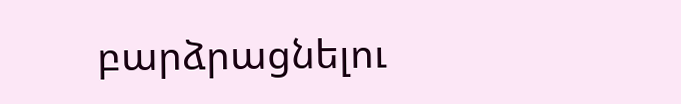բարձրացնելու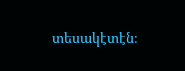տեսակէտէն։